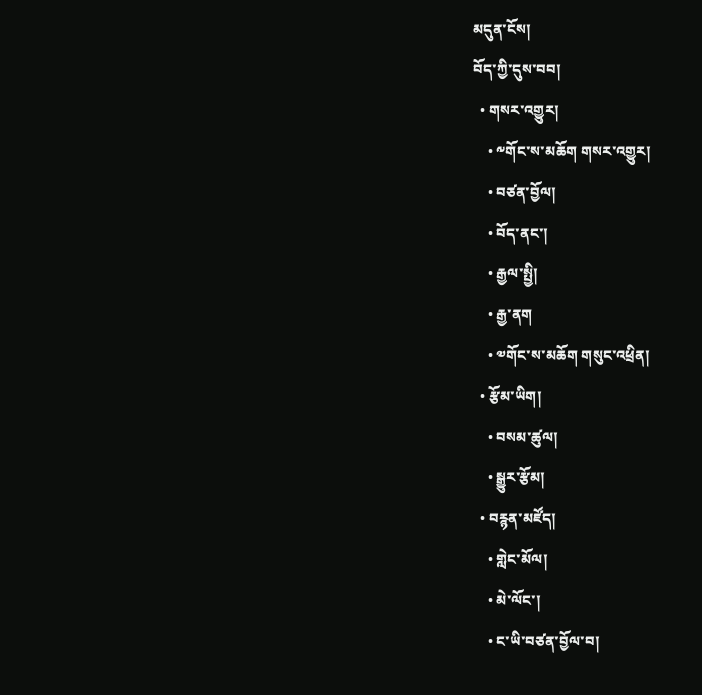མདུན་ངོས།
བོད་ཀྱི་དུས་བབ།
  • གསར་འགྱུར།
    • ༸གོང་ས་མཆོག གསར་འགྱུར།
    • བཙན་བྱོལ།
    • བོད་ནང་།
    • རྒྱལ་སྤྱི།
    • རྒྱ་ནག
    • ༧གོང་ས་མཆོག གསུང་འཕྲིན།
  • རྩོམ་ཡིག།
    • བསམ་ཚུལ།
    • སྒྱུར་རྩོམ།
  • བརྙན་མཛོད།
    • གླེང་མོལ།
    • མེ་ལོང་།
    • ང་ཡི་བཙན་བྱོལ་བ།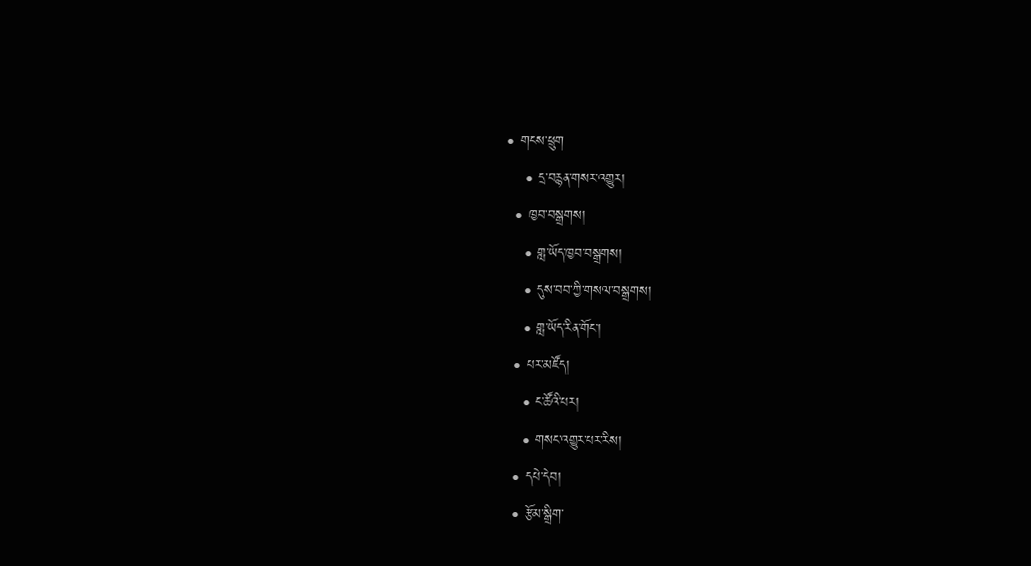• གངས་ཕྲུག
    • དྲ་བརྙན་གསར་འགྱུར།
  • ཁྱབ་བསྒྲགས།
    • གླ་ཡོད་ཁྱབ་བསྒྲགས།
    • དུས་བབ་ཀྱི་གསལ་བསྒྲགས།
    • གླ་ཡོད་རིན་གོང་།
  • པར་མཛོད།
    • ང་ཚོའི་པར།
    • གསང་འགྱུར་པར་རིས།
  • དཔེ་དེབ།
  • རྩོམ་སྒྲིག་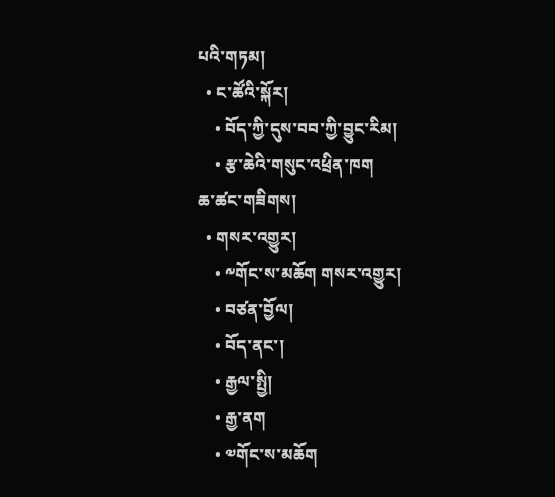པའི་གཏམ།
  • ང་ཚོའི་སྐོར།
    • བོད་ཀྱི་དུས་བབ་ཀྱི་བྱུང་རིམ།
    • རྩ་ཆེའི་གསུང་འཕྲིན་ཁག
ཆ་ཚང་གཟིགས།
  • གསར་འགྱུར།
    • ༸གོང་ས་མཆོག གསར་འགྱུར།
    • བཙན་བྱོལ།
    • བོད་ནང་།
    • རྒྱལ་སྤྱི།
    • རྒྱ་ནག
    • ༧གོང་ས་མཆོག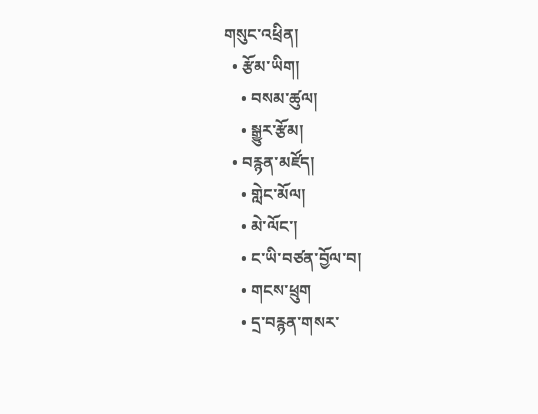གསུང་འཕྲིན།
  • རྩོམ་ཡིག།
    • བསམ་ཚུལ།
    • སྒྱུར་རྩོམ།
  • བརྙན་མཛོད།
    • གླེང་མོལ།
    • མེ་ལོང་།
    • ང་ཡི་བཙན་བྱོལ་བ།
    • གངས་ཕྲུག
    • དྲ་བརྙན་གསར་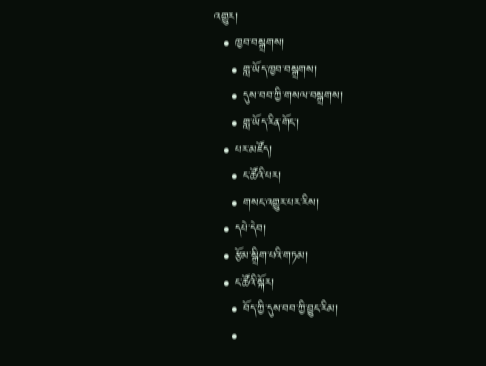འགྱུར།
  • ཁྱབ་བསྒྲགས།
    • གླ་ཡོད་ཁྱབ་བསྒྲགས།
    • དུས་བབ་ཀྱི་གསལ་བསྒྲགས།
    • གླ་ཡོད་རིན་གོང་།
  • པར་མཛོད།
    • ང་ཚོའི་པར།
    • གསང་འགྱུར་པར་རིས།
  • དཔེ་དེབ།
  • རྩོམ་སྒྲིག་པའི་གཏམ།
  • ང་ཚོའི་སྐོར།
    • བོད་ཀྱི་དུས་བབ་ཀྱི་བྱུང་རིམ།
    •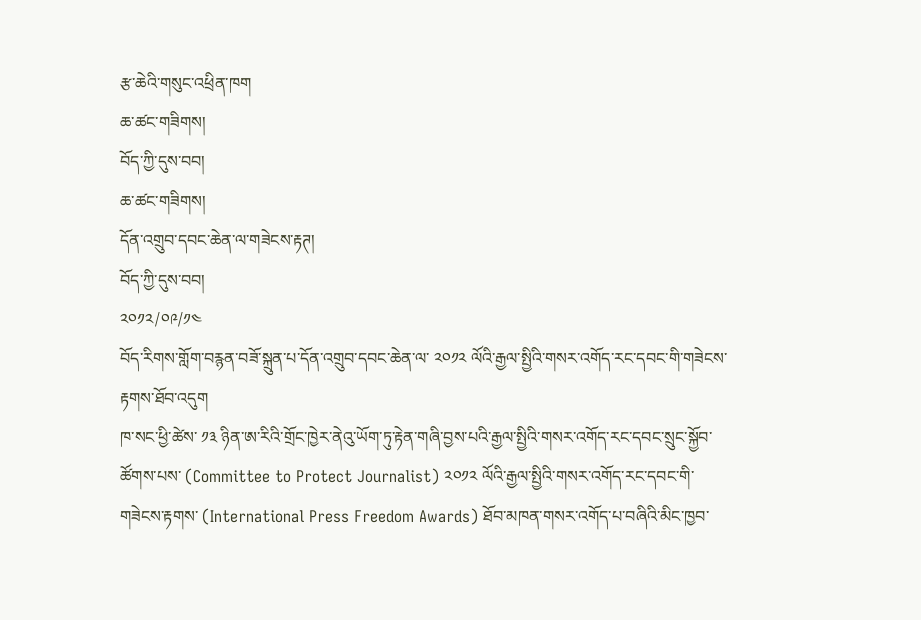རྩ་ཆེའི་གསུང་འཕྲིན་ཁག
ཆ་ཚང་གཟིགས།
བོད་ཀྱི་དུས་བབ།
ཆ་ཚང་གཟིགས།
དོན་འགྲུབ་དབང་ཆེན་ལ་གཟེངས་རྟཊ།
བོད་ཀྱི་དུས་བབ།
༢༠༡༢/༠༩/༡༤
བོད་རིགས་གློག་བརྙན་བཟོ་སྐྲུན་པ་དོན་འགྲུབ་དབང་ཆེན་ལ་ ༢༠༡༢ ལོའི་རྒྱལ་སྤྱིའི་གསར་འགོད་རང་དབང་གི་གཟེངས་རྟགས་ཐོབ་འདུག
ཁ་སང་ཕྱི་ཚེས་ ༡༣ ཉིན་ཨ་རིའི་གྲོང་ཁྱེར་ནེའུ་ཡོག་ཏུ་རྟེན་གཞི་བྱས་པའི་རྒྱལ་སྤྱིའི་གསར་འགོད་རང་དབང་སྲུང་སྐྱོབ་ཚོགས་པས་ (Committee to Protect Journalist) ༢༠༡༢ ལོའི་རྒྱལ་སྤྱིའི་གསར་འགོད་རང་དབང་གི་གཟེངས་རྟགས་ (International Press Freedom Awards) ཐོབ་མཁན་གསར་འགོད་པ་བཞིའི་མིང་ཁྱབ་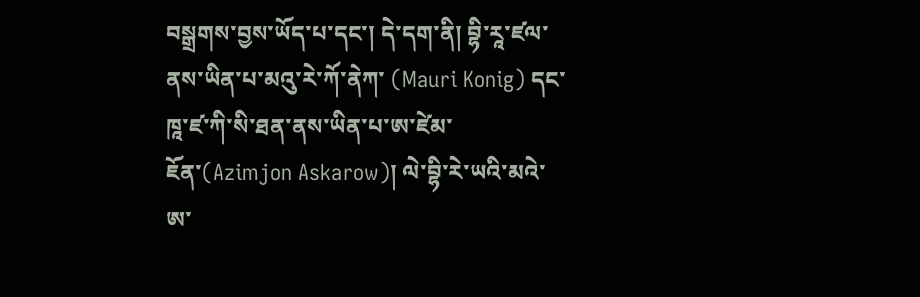བསྒྲགས་བྱས་ཡོད་པ་དང་། དེ་དག་ནི། བྷི་རཱ་ཛལ་ནས་ཡིན་པ་མའུ་རེ་ཀོ་ནེཀ་ (Mauri Konig) དང་ཁཱ་ཛ་ཀི་སི་ཐན་ནས་ཡིན་པ་ཨ་ཛེམ་ཇོན་(Azimjon Askarow)། ལེ་བྷི་རེ་ཡའི་མའེ་ཨ་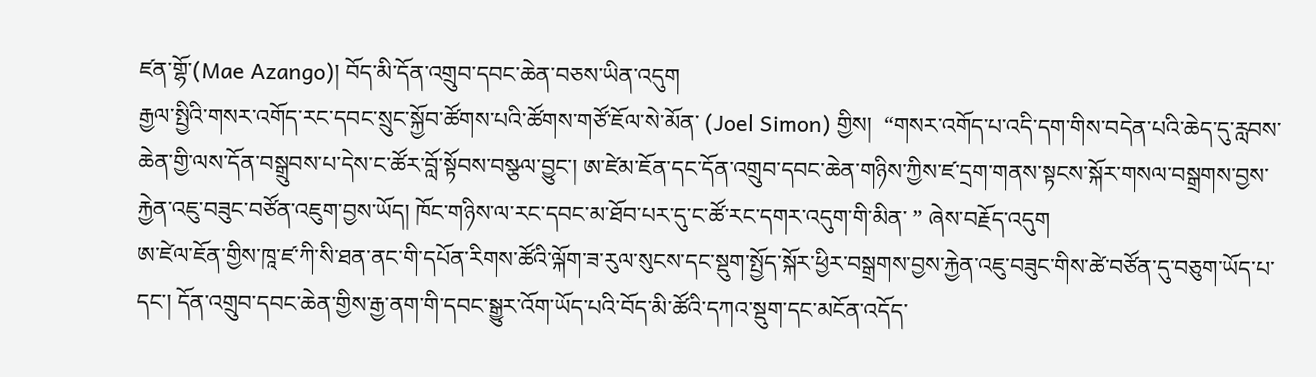ཛན་གྷོ་(Mae Azango)། བོད་མི་དོན་འགྲུབ་དབང་ཆེན་བཅས་ཡིན་འདུག
རྒྱལ་སྤྱིའི་གསར་འགོད་རང་དབང་སྲུང་སྐྱོབ་ཚོགས་པའི་ཚོགས་གཙོ་ཇོལ་སེ་མོན་ (Joel Simon) གྱིས།  “གསར་འགོད་པ་འདི་དག་གིས་བདེན་པའི་ཆེད་དུ་རླབས་ཆེན་གྱི་ལས་དོན་བསྒྲུབས་པ་དེས་ང་ཚོར་བློ་སྟོབས་བསྩལ་བྱུང་། ཨ་ཛེམ་ཇོན་དང་དོན་འགྲུབ་དབང་ཆེན་གཉིས་ཀྱིས་ཛ་དྲག་གནས་སྟངས་སྐོར་གསལ་བསྒྲགས་བྱས་རྐྱེན་འཇུ་བཟུང་བཙོན་འཇུག་བྱས་ཡོད། ཁོང་གཉིས་ལ་རང་དབང་མ་ཐོབ་པར་དུ་ང་ཚོ་རང་དགར་འདུག་གི་མིན་ ” ཞེས་བརྗོད་འདུག
ཨ་ཛེལ་ཇོན་གྱིས་ཁཱ་ཛ་ཀི་སི་ཐན་ནང་གི་དཔོན་རིགས་ཚོའི་ལྐོག་ཟ་རུལ་སུངས་དང་སྡུག་སྤྱོད་སྐོར་ཕྱིར་བསྒྲགས་བྱས་རྐྱེན་འཇུ་བཟུང་གིས་ཚེ་བཙོན་དུ་བཅུག་ཡོད་པ་དང་། དོན་འགྲུབ་དབང་ཆེན་གྱིས་རྒྱ་ནག་གི་དབང་སྒྱུར་འོག་ཡོད་པའི་བོད་མི་ཚོའི་དཀའ་སྡུག་དང་མངོན་འདོད་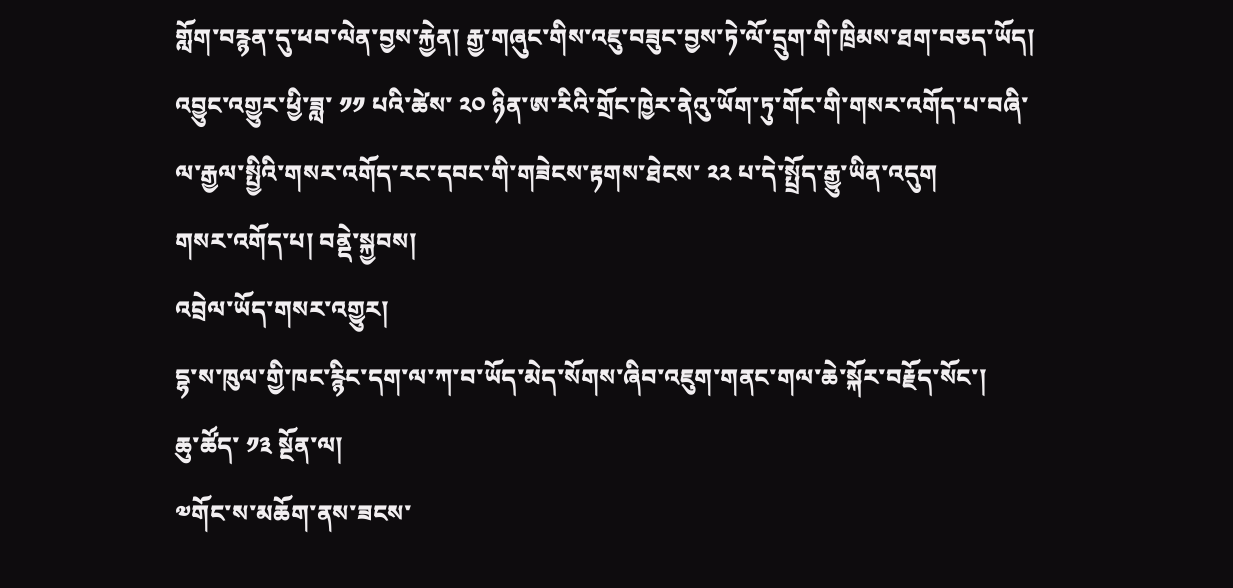གློག་བརྙན་དུ་ཕབ་ལེན་བྱས་རྐྱེན། རྒྱ་གཞུང་གིས་འཇུ་བཟུང་བྱས་ཏེ་ལོ་དྲུག་གི་ཁྲིམས་ཐག་བཅད་ཡོད།
འབྱུང་འགྱུར་ཕྱི་ཟླ་ ༡༡ པའི་ཚེས་ ༢༠ ཉིན་ཨ་རིའི་གྲོང་ཁྱེར་ནེའུ་ཡོག་ཏུ་གོང་གི་གསར་འགོད་པ་བཞི་ལ་རྒྱལ་སྤྱིའི་གསར་འགོད་རང་དབང་གི་གཟེངས་རྟགས་ཐེངས་ ༢༢ པ་དེ་སྤྲོད་རྒྱུ་ཡིན་འདུག
གསར་འགོད་པ། བནྡེ་སྐྱབས།
འབྲེལ་ཡོད་གསར་འགྱུར།
དྷ་ས་ཁུལ་གྱི་ཁང་རྙིང་དག་ལ་ཀ་བ་ཡོད་མེད་སོགས་ཞིབ་འཇུག་གནང་གལ་ཆེ་སྐོར་བརྗོད་སོང་།
ཆུ་ཚོད་ ༡༣ སྔོན་ལ།
༧གོང་ས་མཆོག་ནས་ཟངས་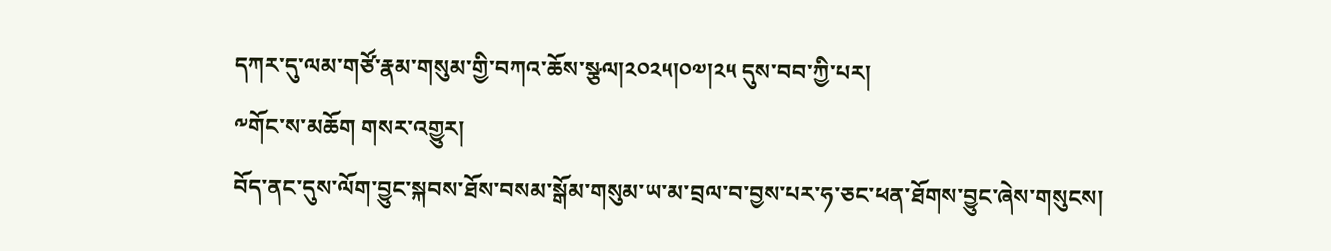དཀར་དུ་ལམ་གཙོ་རྣམ་གསུམ་གྱི་བཀའ་ཆོས་སྩལ།༢༠༢༥།༠༧།༢༥ དུས་བབ་ཀྱི་པར།
༸གོང་ས་མཆོག གསར་འགྱུར།
བོད་ནང་དུས་ལོག་བྱུང་སྐབས་ཐོས་བསམ་སྒོམ་གསུམ་ཡ་མ་བྲལ་བ་བྱས་པར་ཧ་ཅང་ཕན་ཐོགས་བྱུང་ཞེས་གསུངས།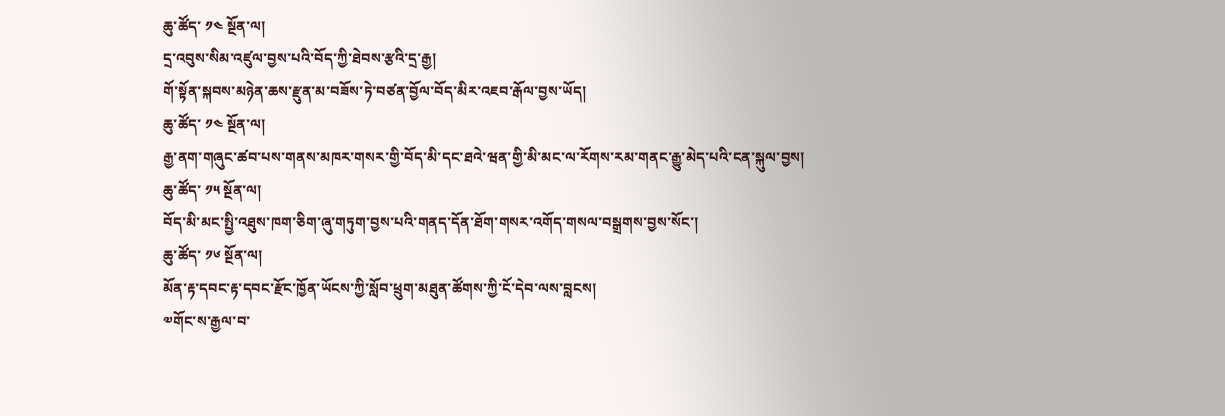ཆུ་ཚོད་ ༡༤ སྔོན་ལ།
དྲ་འབུས་སིམ་འཛུལ་བྱས་པའི་བོད་ཀྱི་ཐེབས་རྩའི་དྲ་རྒྱ།
གོ་སྟོན་སྐབས་མཉེན་ཆས་རྫུན་མ་བཟོས་ཏེ་བཙན་བྱོལ་བོད་མིར་འཇབ་རྒོལ་བྱས་ཡོད།
ཆུ་ཚོད་ ༡༤ སྔོན་ལ།
རྒྱ་ནག་གཞུང་ཚབ་པས་གནས་མཁར་གསར་གྱི་བོད་མི་དང་ཐའེ་ཝན་གྱི་མི་མང་ལ་རོགས་རམ་གནང་རྒྱུ་མེད་པའི་ངན་སྐུལ་བྱས།
ཆུ་ཚོད་ ༡༥ སྔོན་ལ།
བོད་མི་མང་སྤྱི་འཐུས་ཁག་ཅིག་ཞུ་གཏུག་བྱས་པའི་གནད་དོན་ཐོག་གསར་འགོད་གསལ་བསྒྲགས་བྱས་སོང་།
ཆུ་ཚོད་ ༡༦ སྔོན་ལ།
མོན་རྟ་དབང་རྟ་དབང་རྫོང་ཁྱོན་ཡོངས་ཀྱི་སློབ་ཕྲུག་མཐུན་ཚོགས་ཀྱི་ངོ་དེབ་ལས་བླངས།
༧གོང་ས་རྒྱལ་བ་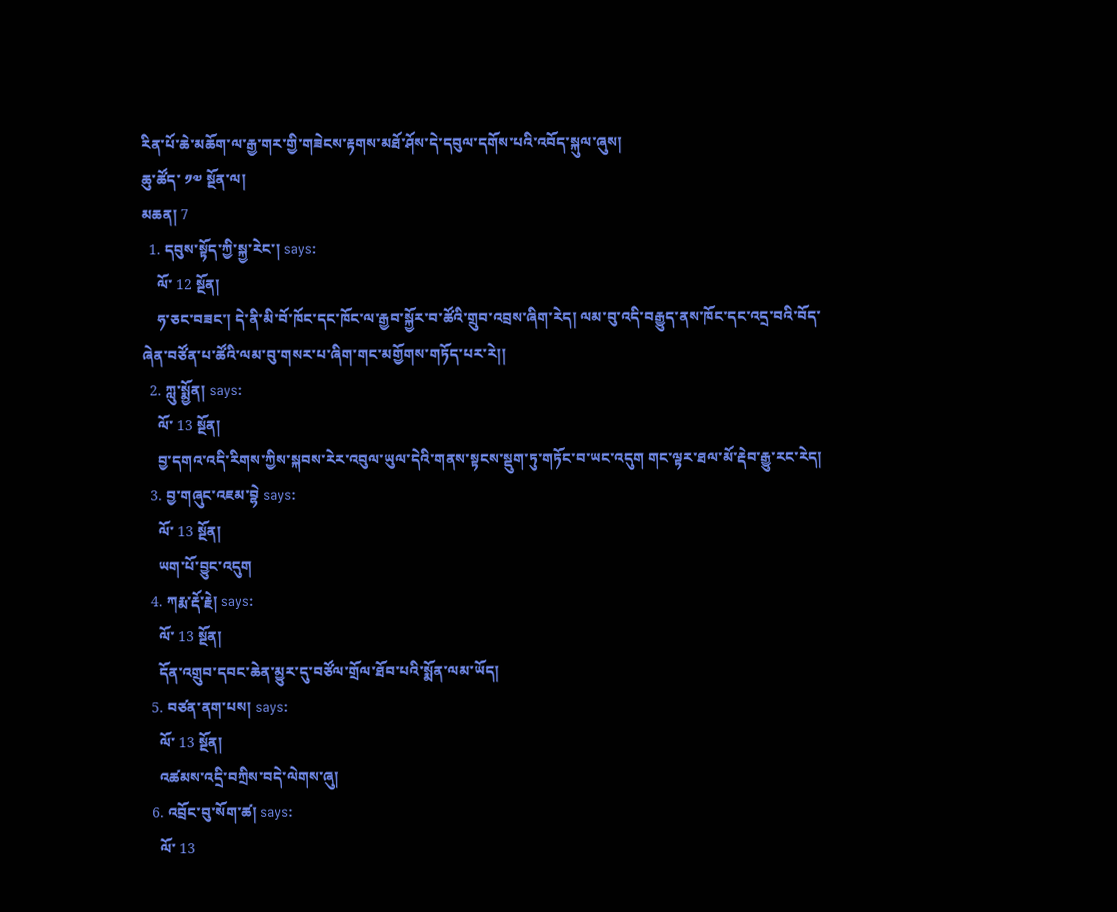རིན་པོ་ཆེ་མཆོག་ལ་རྒྱ་གར་གྱི་གཟེངས་རྟགས་མཐོ་ཤོས་དེ་དབུལ་དགོས་པའི་འབོད་སྐུལ་ཞུས།
ཆུ་ཚོད་ ༡༧ སྔོན་ལ།
མཆན། 7
  1. དབུས་སྟོད་ཀྱི་སྐྱ་རེང་། says:
    ལོ་ 12 སྔོན།
    ཧ་ཅང་བཟང་། དེ་ནི་མི་བོ་ཁོང་དང་ཁོང་ལ་རྒྱབ་སྐྱོར་བ་ཚོའི་གྲུབ་འབྲས་ཞིག་རེད། ལམ་བུ་འདི་བརྒྱུད་ནས་ཁོང་དང་འདྲ་བའི་བོད་ཞེན་བཙོན་པ་ཚོའི་ལམ་བུ་གསར་པ་ཞིག་གང་མགྱོགས་གཏོད་པར་རེ།།
  2. ཀླུ་སྨྱོན། says:
    ལོ་ 13 སྔོན།
    བྱ་དགའ་འདི་རིགས་ཀྱིས་སྐབས་རེར་འབུལ་ཡུལ་དེའི་གནས་སྟངས་སྡུག་ཏུ་གཏོང་བ་ཡང་འདུག གང་ལྟར་ཐལ་མོ་རྡེབ་རྒྱུ་རང་རེད།
  3. བྱ་གཞུང་འཇམ་བྷེ says:
    ལོ་ 13 སྔོན།
    ཡག་པོ་བྱུང་འདུག
  4. ཀརྨ་རྡོ་རྗེ། says:
    ལོ་ 13 སྔོན།
    དོན་འགྲུབ་དབང་ཆེན་མྱུར་དུ་བཙོལ་གྲོལ་ཐོབ་པའི་སྨོན་ལམ་ཡོད།
  5. བཙན་ནག་པས། says:
    ལོ་ 13 སྔོན།
    འཚམས་འདྲི་བཀྲིས་བདེ་ལེགས་ཞུ།
  6. འབྲོང་བུ་སོག་ཚ། says:
    ལོ་ 13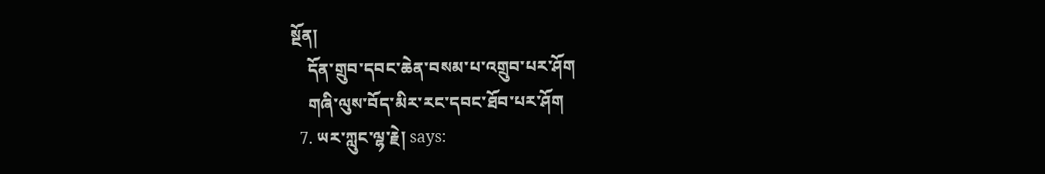སྔོན།
    དོན་གྲུབ་དབང་ཆེན་བསམ་པ་འགྲུབ་པར་ཤོག
    གཞི་ལུས་བོད་མིར་རང་དབང་ཐོབ་པར་ཤོག
  7. ཡར་ཀླུང་ལྷ་རྗེ། says: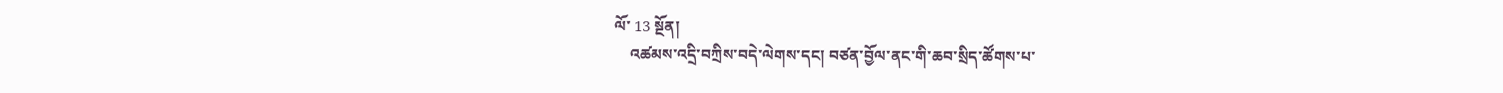ལོ་ 13 སྔོན།
    འཚམས་འདྲི་བཀྲིས་བདེ་ལེགས་དང། བཙན་བྱོལ་ནང་གི་ཆབ་སྲིད་ཚོགས་པ་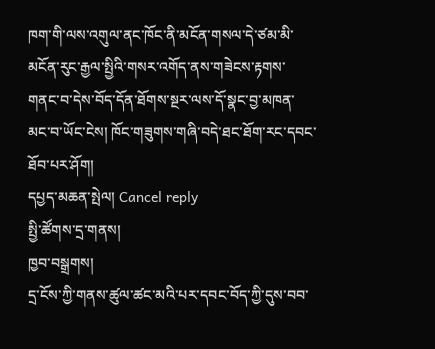ཁག་གི་ལས་འགུལ་ནང་ཁོང་ནི་མངོན་གསལ་དེ་ཙམ་མི་མངོན་རུང་རྒྱལ་སྤྱིའི་གསར་འགོད་ནས་གཟེངས་རྟགས་གནང་བ་དེས་བོད་དོན་ཐོགས་སྔར་ལས་དོ་སྣང་བྱ་མཁན་མང་བ་ཡོང་ངེས། ཁོང་གཟུགས་གཞི་བདེ་ཐང་ཐོག་རང་དབང་ཐོབ་པར་ཤོག།
དཔྱད་མཆན་སྤེལ། Cancel reply
སྤྱི་ཚོགས་དྲ་གནས།
ཁྱབ་བསྒྲགས།
དྲ་ངོས་ཀྱི་གནས་ཚུལ་ཚང་མའི་པར་དབང་བོད་ཀྱི་དུས་བབ་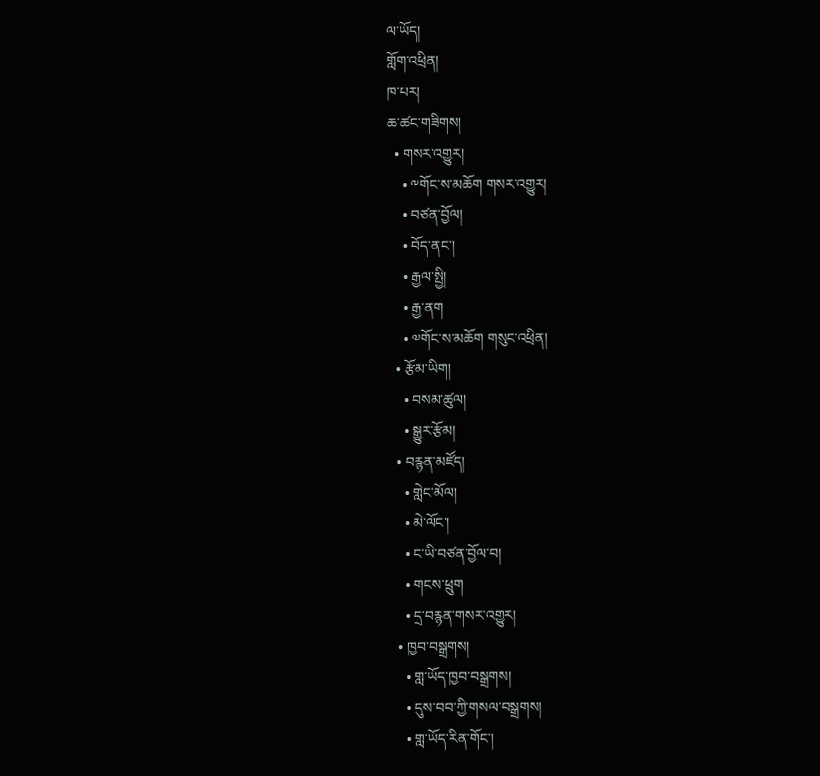ལ་ཡོད།
གློག་འཕྲིན།
ཁ་པར།
ཆ་ཚང་གཟིགས།
  • གསར་འགྱུར།
    • ༸གོང་ས་མཆོག གསར་འགྱུར།
    • བཙན་བྱོལ།
    • བོད་ནང་།
    • རྒྱལ་སྤྱི།
    • རྒྱ་ནག
    • ༧གོང་ས་མཆོག གསུང་འཕྲིན།
  • རྩོམ་ཡིག།
    • བསམ་ཚུལ།
    • སྒྱུར་རྩོམ།
  • བརྙན་མཛོད།
    • གླེང་མོལ།
    • མེ་ལོང་།
    • ང་ཡི་བཙན་བྱོལ་བ།
    • གངས་ཕྲུག
    • དྲ་བརྙན་གསར་འགྱུར།
  • ཁྱབ་བསྒྲགས།
    • གླ་ཡོད་ཁྱབ་བསྒྲགས།
    • དུས་བབ་ཀྱི་གསལ་བསྒྲགས།
    • གླ་ཡོད་རིན་གོང་།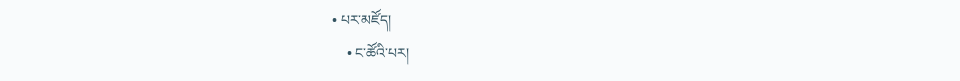• པར་མཛོད།
    • ང་ཚོའི་པར།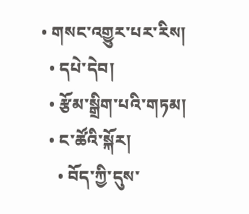• གསང་འགྱུར་པར་རིས།
  • དཔེ་དེབ།
  • རྩོམ་སྒྲིག་པའི་གཏམ།
  • ང་ཚོའི་སྐོར།
    • བོད་ཀྱི་དུས་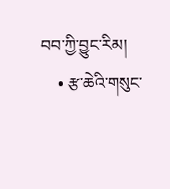བབ་ཀྱི་བྱུང་རིམ།
    • རྩ་ཆེའི་གསུང་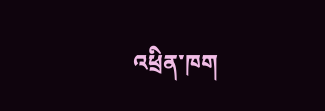འཕྲིན་ཁག